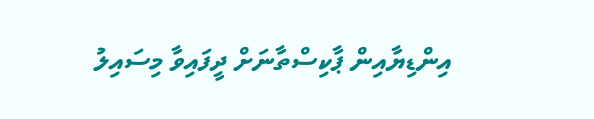އިންޑިޔާއިން ޕާކިސްތާނަށް ދީފައިވާ މިސައިލު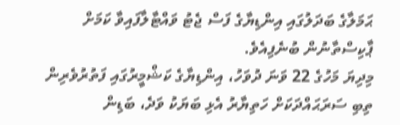ޙަމަލާގެ ބަދަލުގައި އިންޑިޔާގެ ފަސް ޖެޓު ވައްޓާލާފައިވާ ކަމަށް ޕާކިސްތާނުން ބުނެފިއެވެ.
މިދިޔަ މަހުގެ 22 ވަނަ ދުވަހު، އިންޑިޔާގެ ކަޝްމީރުގައި ފަތުރުވެރިން ތިބި ސަރަޙައްދަކަށް ހަތިޔާރު އެޅި ބަޔަކު ވަދެ، ބަޑިން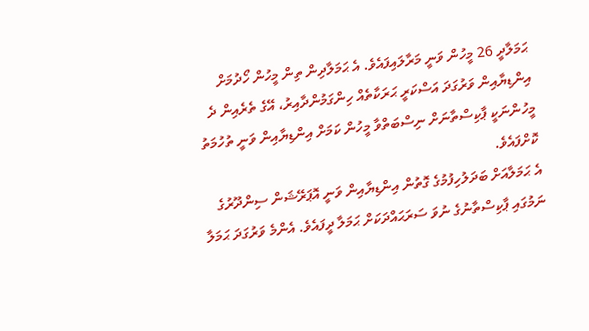ޙަމަލާދީ 26 މީހުން ވަނީ މަރާލައިފައެވެ. އެ ޙަމަލާދިން ތިން މީހުން ހޯދުމަށް އިންޑިޔާއިން ވަރުގަދަ އަސްކަރީ ޙަރަކާތެއް ހިންގަމުންދާއިރު، އޭގެ ތެރެއިން ދެ މީހުންނަކީ ޕާކިސްތާނަށް ނިސްބަތްވާ މީހުން ކަމަށް އިންޑިޔާއިން ވަނީ ތުހުމަތު ކޮށްފައެވެ.
އެ ޙަމަލާއަށް ބަދަލުހިފުމުގެ ގޮތުން އިންޑިޔާއިން ވަނީ އޮޕަރޭޝަން ސިންދޫރުގެ ނަމުގައި ޕާކިސްތާނުގެ ނުވަ ސަރަޙައްދަކަށް ޙަމަލާ ދީފައެވެ. އެންމެ ވަރުގަދަ ޙަމަލާ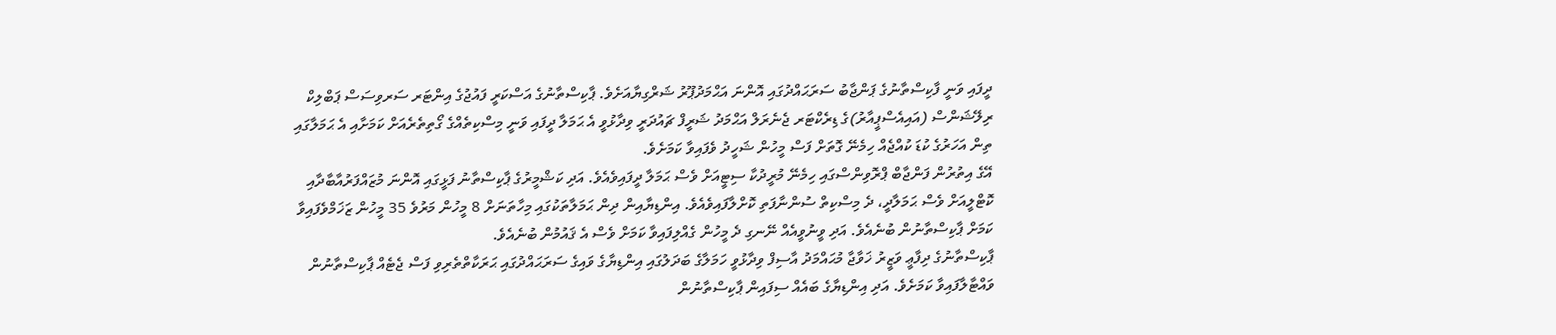ދީފައި ވަނީ ފާކިސްތާނުގެ ޕަންޖާބު ސަރަޙައްދުގައި އޮންނަ އަޙްމަދުޕޫރު ޝަރްގިޔާއަށެވެ. ޕާކިސްތާނުގެ އަސްކަރީ ފައުޖުގެ އިންޓަރ ސަރވިސަސް ޕަބްލިކް ރިލޭޝަންސް (އައިއެސްޕީއާރު)ގެ ޑިރެކްޓަރ ޖެނެރަލް އަޙްމަދު ޝަރީފް ޗައުދަރީ ވިދާޅުވީ އެ ޙަމަލާ ދީފައި ވަނީ މިސްކިތެއްގެ ގޯތިތެރެއަށް ކަމަށާއި އެ ޙަމަލާގައި ތިން އަހަރުގެ ކުޑަ ކުއްޖެއް ހިމެނޭ ގޮތަށް ފަސް މީހުން ޝަހީދު ވެފައިވާ ކަމަށެވެ.
އޭގެ އިތުރުން ފަންޖާބް ޕްރޮވިންސްގައި ހިމެނޭ މުރީދުކާ ސިޓީއަށް ވެސް ޙަމަލާ ދީފައިވެއެވެ. އަދި ކަޝްމީރުގެ ޕާކިސްތާނު ފަޅީގައި އޮންނަ މުޒައްފަރުއާބާދާއި ކޮޓްލީއަށް ވެސް ޙަމަލާދީ، ދެ މިސްކިތް ސުންނާފަތި ކޮށްލާފައިވެއެވެ. އިންޑިޔާއިން ދިން ޙަމަލާތަކުގައި މިހާތަނަށް 8 މީހުން މަރުވެ 35 މީހުން ޒަޚަމްވެފައިވާ ކަމަށް ޕާކިސްތާނުން ބުނެއެވެ. އަދި ވީނުވީއެއް ނޭނގި ދެ މީހުން ގެއްލިފައިވާ ކަމަށް ވެސް އެ ޤައުމުން ބުނެއެވެ.
ޕާކިސްތާނުގެ ދިފާޢީ ވަޒީރު ޚަވާޖާ މުޙައްމަދު އާސިފް ވިދާޅުވީ ހަމަލާގެ ބަދަލުގައި އިންޑިޔާގެ ވައިގެ ސަރަޙައްދުގައި ޙަރަކާތްތެރިވި ފަސް ޖެޓެއް ޕާކިސްތާނުން ވައްޓާލާފައިވާ ކަމަށެވެ. އަދި އިންޑިޔާގެ ބައެއް ސިފައިން ޕާކިސްތާނުން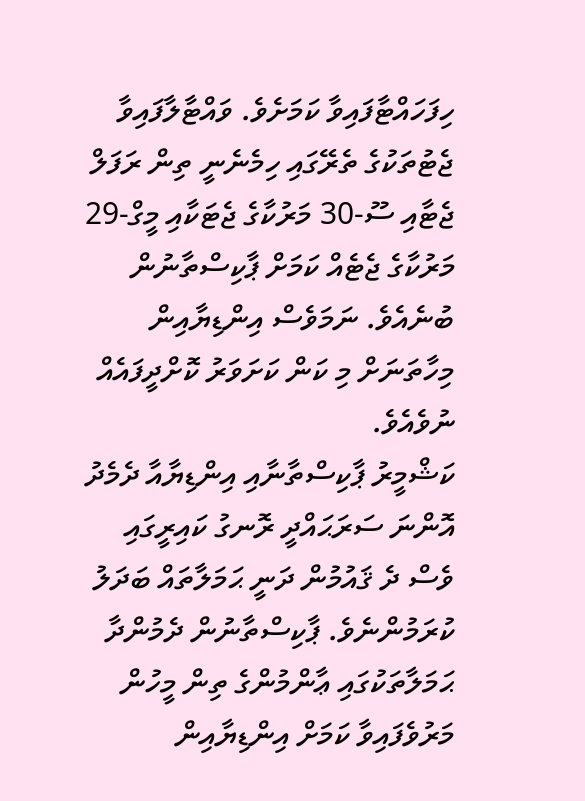ހިފަހައްޓާފައިވާ ކަމަށެވެ. ވައްޓާލާފައިވާ ޖެޓުތަކުގެ ތެރޭގައި ހިމެނެނީ ތިން ރަފަލް ޖެޓާއި ސޫ-30 މަރުކާގެ ޖެޓަކާއި މީގް-29 މަރުކާގެ ޖެޓެއް ކަމަށް ޕާކިސްތާނުން ބުނެއެވެ. ނަމަވެސް އިންޑިޔާއިން މިހާތަނަށް މި ކަން ކަށަވަރު ކޮށްދީފައެއް ނުވެއެވެ.
ކަޝްމީރު ޕާކިސްތާނާއި އިންޑިޔާއާ ދެމެދު އޮންނަ ސަރަޙައްދީ ރޮނގު ކައިރީގައި ވެސް ދެ ޤައުމުން ދަނީ ޙަމަލާތައް ބަދަލު ކުރަމުންނެވެ. ޕާކިސްތާނުން ދެމުންދާ ޙަމަލާތަކުގައި ޢާންމުންގެ ތިން މީހުން މަރުވެފައިވާ ކަމަށް އިންޑިޔާއިން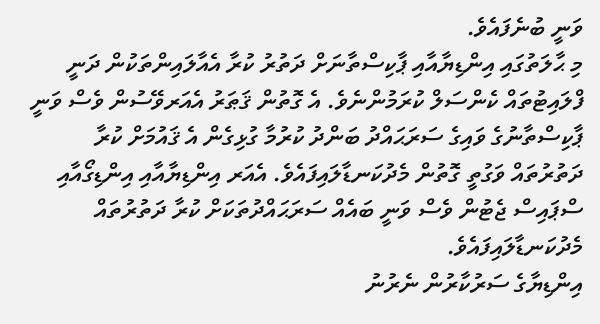ވަނީ ބުނެފައެވެ.
މި ޙާލަތުގައި އިންޑިޔާއާއި ޕާކިސްތާނަށް ދަތުރު ކުރާ އެއާލައިންތަކުން ދަނީ ފްލައިޓުތައް ކެންސަލް ކުރަމުންނެވެ. އެ ގޮތުން ޤަޠަރު އެއަރވޭސުން ވެސް ވަނީ ޕާކިސްތާނުގެ ވައިގެ ސަރަޙައްދު ބަންދު ކުރުމާ ގުޅިގެން އެ ޤައުމަށް ކުރާ ދަތުރުތައް ވަގުތީ ގޮތުން މެދުކަނޑާލައިފައެވެ. އެއަރ އިންޑިޔާއާއި އިންޑިގޯއާއި ސްޕައިސް ޖެޓުން ވެސް ވަނީ ބައެއް ސަރަޙައްދުތަކަށް ކުރާ ދަތުރުތައް މެދުކަނޑާލައިފައެވެ.
އިންޑިޔާގެ ސަރުކާރުން ނެރުނު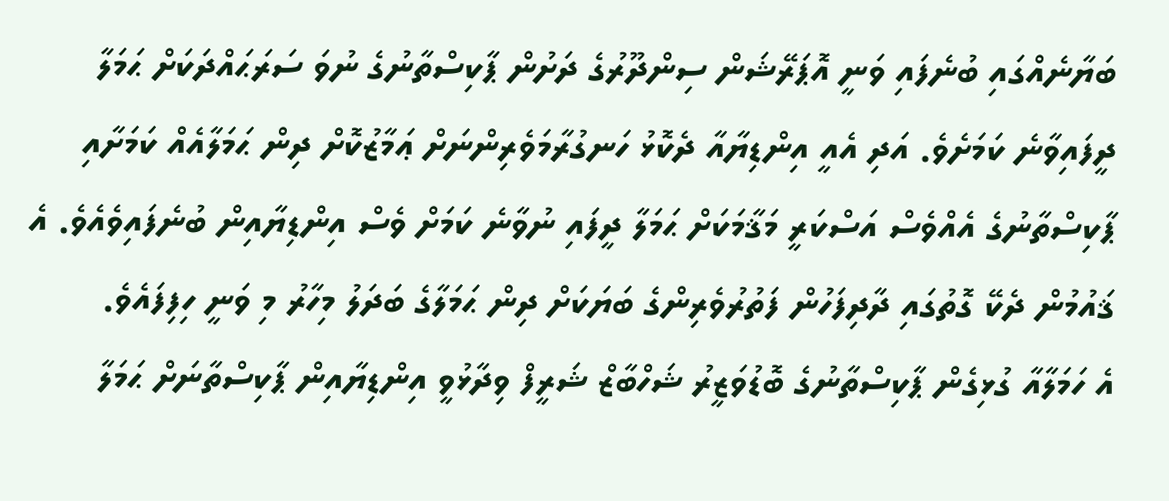ބަޔާނެއްގައި ބުނެފައި ވަނީ އޮޕަރޭޝަން ސިންދޫރުގެ ދަށުން ޕާކިސްތާނުގެ ނުވަ ސަރަޙައްދަކަށް ޙަމަލާ ދީފައިވާނެ ކަމަށެވެ. އަދި އެއީ އިންޑިޔާއާ ދެކޮޅު ހަނގުރާމަވެރިންނަށް ޢަމާޒުކޮށް ދިން ޙަމަލާއެއް ކަމަށާއި ޕާކިސްތާނުގެ އެއްވެސް އަސްކަރީ މަޤާމަކަށް ޙަމަލާ ދީފައި ނުވާނެ ކަމަށް ވެސް އިންޑިޔާއިން ބުނެފައިވެއެވެ. އެ ޤައުމުން ދެކޭ ގޮތުގައި ދާދިފަހުން ފަތުރުވެރިންގެ ބަޔަކަށް ދިން ޙަމަލާގެ ބަދަލު މިހާރު މި ވަނީ ހިފިފައެވެ.
އެ ހަމަލާއާ ގުޅިގެން ޕާކިސްތާނުގެ ބޮޑުވަޒީރު ޝަހްބާޒް ޝަރީފް ވިދާޅުވީ އިންޑިޔާއިން ޕާކިސްތާނަށް ޙަމަލާ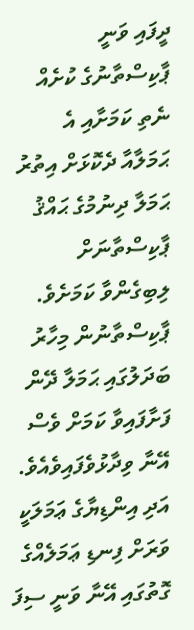ދީފައި ވަނީ ޕާކިސްތާނުގެ ކުށެއް ނެތި ކަމަށާއި އެ ޙަމަލާއާ ދެކޮޅަށް އިތުރު ޙަމަލާ ދިނުމުގެ ޙައްޤު ޕާކިސްތާނަށް ލިބިގެންވާ ކަމަށެވެ. ޕާކިސްތާނުން މިހާރު ބަދަލުގައި ޙަމަލާ ދޭން ފަށާފައިވާ ކަމަށް ވެސް އޭނާ ވިދާޅުވެފައިވެއެވެ. އަދި އިންޑިޔާގެ ޢަމަލަކީ ވަރަށް ފިނޑި ޢަމަލެއްގެ ގޮތުގައި އޭނާ ވަނީ ސިފަ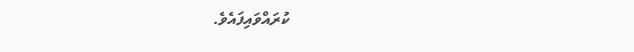ކުރައްވައިފައެވެ.